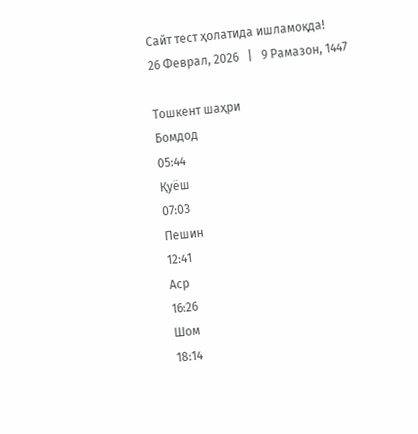Сайт тест ҳолатида ишламоқда!
26 Феврал, 2026   |   9 Рамазон, 1447

Тошкент шаҳри
Бомдод
05:44
Қуёш
07:03
Пешин
12:41
Аср
16:26
Шом
18:14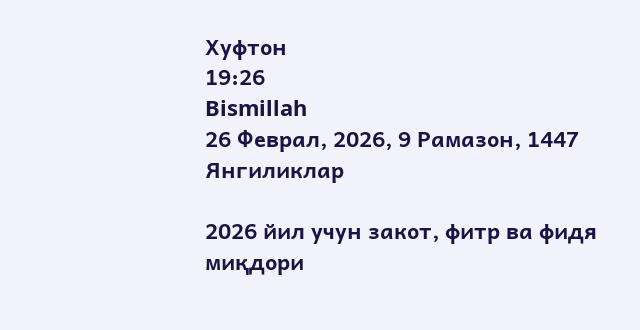Хуфтон
19:26
Bismillah
26 Феврал, 2026, 9 Рамазон, 1447
Янгиликлар

2026 йил учун закот, фитр ва фидя миқдори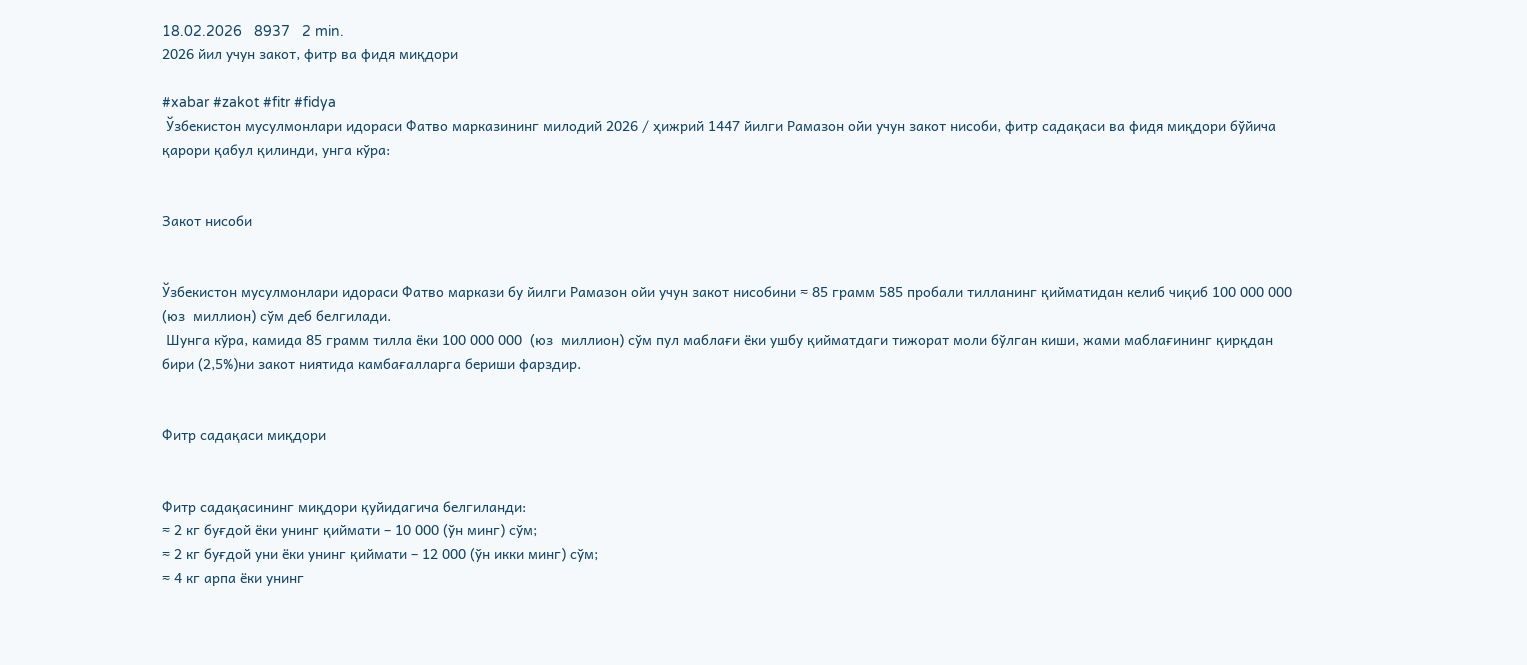18.02.2026   8937   2 min.
2026 йил учун закот, фитр ва фидя миқдори

#xabar #zakot #fitr #fidya
 Ўзбекистон мусулмонлари идораси Фатво марказининг милодий 2026 / ҳижрий 1447 йилги Рамазон ойи учун закот нисоби, фитр садақаси ва фидя миқдори бўйича қарори қабул қилинди, унга кўра:


Закот нисоби


Ўзбекистон мусулмонлари идораси Фатво маркази бу йилги Рамазон ойи учун закот нисобини ≈ 85 грамм 585 пробали тилланинг қийматидан келиб чиқиб 100 000 000  (юз  миллион) сўм деб белгилади.
 Шунга кўра, камида 85 грамм тилла ёки 100 000 000  (юз  миллион) сўм пул маблағи ёки ушбу қийматдаги тижорат моли бўлган киши, жами маблағининг қирқдан бири (2,5%)ни закот ниятида камбағалларга бериши фарздир.


Фитр садақаси миқдори


Фитр садақасининг миқдори қуйидагича белгиланди:
≈ 2 кг буғдой ёки унинг қиймати – 10 000 (ўн минг) сўм;
≈ 2 кг буғдой уни ёки унинг қиймати – 12 000 (ўн икки минг) сўм;
≈ 4 кг арпа ёки унинг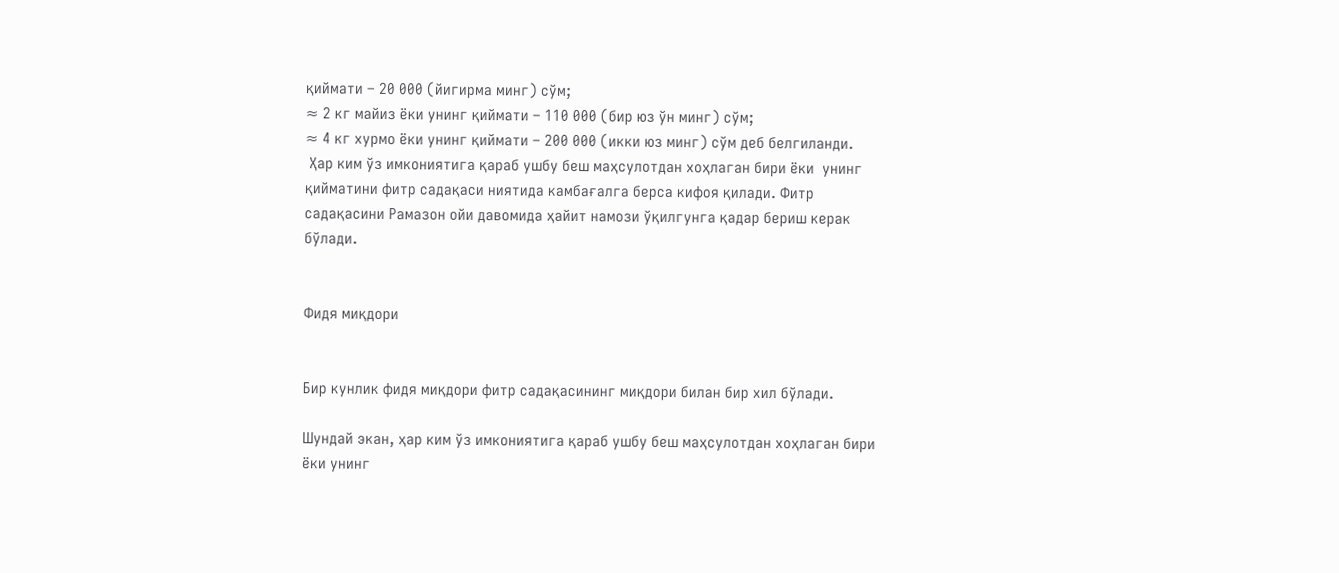қиймати – 20 000 (йигирма минг) сўм;
≈ 2 кг майиз ёки унинг қиймати – 110 000 (бир юз ўн минг) сўм;
≈ 4 кг хурмо ёки унинг қиймати – 200 000 (икки юз минг) сўм деб белгиланди.
 Ҳар ким ўз имкониятига қараб ушбу беш маҳсулотдан хоҳлаган бири ёки  унинг қийматини фитр садақаси ниятида камбағалга берса кифоя қилади. Фитр садақасини Рамазон ойи давомида ҳайит намози ўқилгунга қадар бериш керак бўлади.


Фидя миқдори


Бир кунлик фидя миқдори фитр садақасининг миқдори билан бир хил бўлади.

Шундай экан, ҳар ким ўз имкониятига қараб ушбу беш маҳсулотдан хоҳлаган бири ёки унинг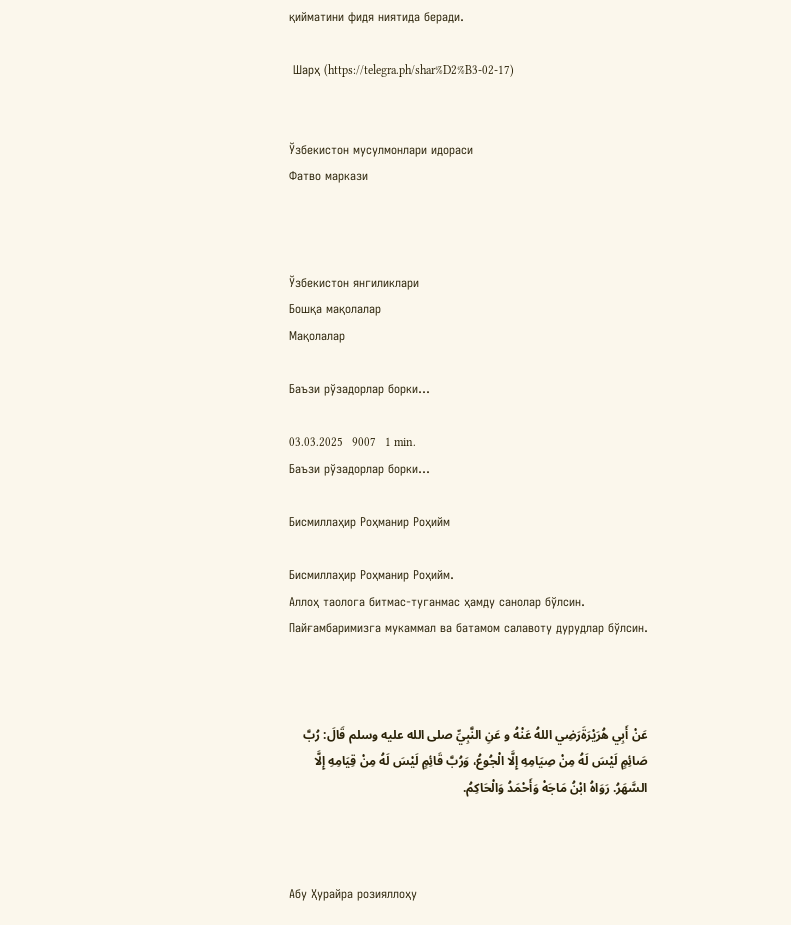қийматини фидя ниятида беради.

 Шарҳ (https://telegra.ph/shar%D2%B3-02-17)


Ўзбекистон мусулмонлари идораси
Фатво маркази



Ўзбекистон янгиликлари
Бошқа мақолалар
Мақолалар

Баъзи рўзадорлар борки...

03.03.2025   9007   1 min.
Баъзи рўзадорлар борки...

Бисмиллаҳир Роҳманир Роҳийм

Бисмиллаҳир Роҳманир Роҳийм.
Аллоҳ таолога битмас-туганмас ҳамду санолар бўлсин.
Пайғамбаримизга мукаммал ва батамом салавоту дурудлар бўлсин.



عَنْ أَبِي هُرَيْرَةَرَضِي اللهُ عَنْهُ و عَنِ النَّبِيِّ صلى الله عليه وسلم قَالَ: رُبَّ صَائِمٍ لَيْسَ لَهُ مِنْ صِيَامِهِ إِلَّا الْجُوعُ، وَرُبَّ قَائِمٍ لَيْسَ لَهُ مِنْ قِيَامِهِ إِلَّا السَّهَرُ. رَوَاهُ ابْنُ مَاجَهْ وَأَحْمَدُ وَالْحَاكِمُ.



Абу Ҳурайра розияллоҳу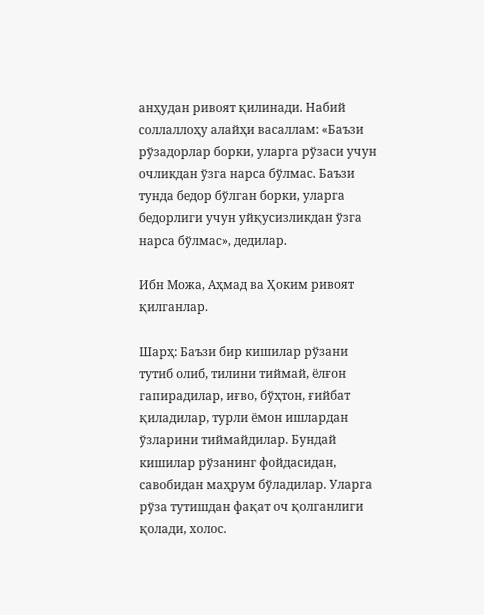анҳудан ривоят қилинади. Набий соллаллоҳу алайҳи васаллам: «Баъзи рўзадорлар борки, уларга рўзаси учун очликдан ўзга нарса бўлмас. Баъзи тунда бедор бўлган борки, уларга бедорлиги учун уйқусизликдан ўзга нарса бўлмас», дедилар.

Ибн Можа, Аҳмад ва Ҳоким ривоят қилганлар.

Шарҳ: Баъзи бир кишилар рўзани тутиб олиб, тилини тиймай, ёлғон гапирадилар, иғво, бўҳтон, ғийбат қиладилар, турли ёмон ишлардан ўзларини тиймайдилар. Бундай кишилар рўзанинг фойдасидан, савобидан маҳрум бўладилар. Уларга рўза тутишдан фақат оч қолганлиги қолади, холос.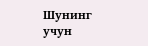Шунинг учун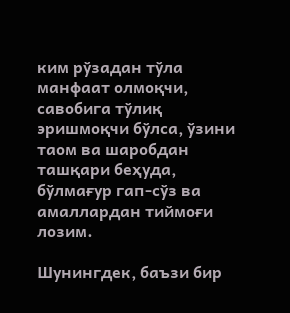ким рўзадан тўла манфаат олмоқчи, савобига тўлиқ эришмоқчи бўлса, ўзини таом ва шаробдан ташқари беҳуда, бўлмағур гап-сўз ва амаллардан тиймоғи лозим.

Шунингдек, баъзи бир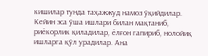кишилар тунда таҳажжуд намоз ўқийдилар. Кейин эса ўша ишлари билан мақтаниб, риёкорлик қиладилар, ёлғон гапириб, нолойиқ ишларга қўл урадилар. Ана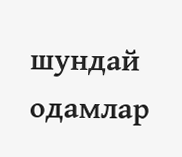шундай одамлар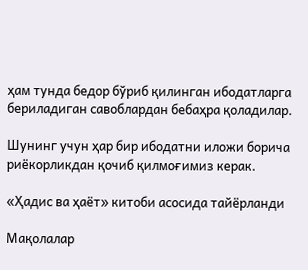ҳам тунда бедор бўриб қилинган ибодатларга бериладиган савоблардан бебаҳра қоладилар.

Шунинг учун ҳар бир ибодатни иложи борича риёкорликдан қочиб қилмоғимиз керак.

«Ҳадис ва ҳаёт» китоби асосида тайёрланди

Мақолалар